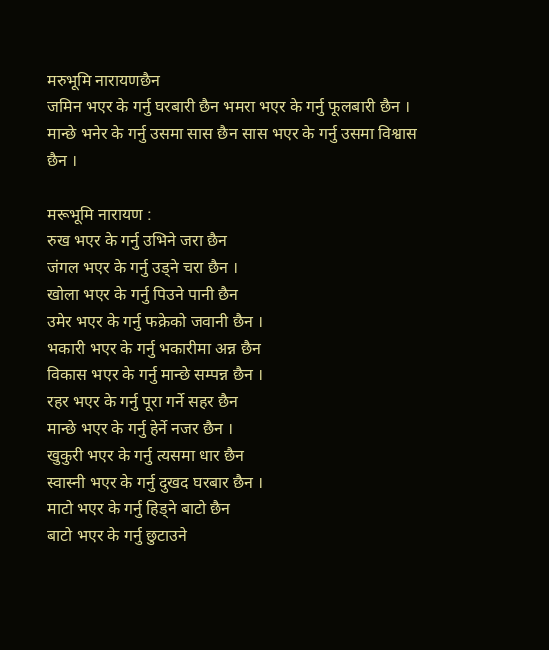मरुभूमि नारायणछैन
जमिन भएर के गर्नु घरबारी छैन भमरा भएर के गर्नु फूलबारी छैन । मान्छे भनेर के गर्नु उसमा सास छैन सास भएर के गर्नु उसमा विश्वास छैन ।

मरूभूमि नारायण :
रुख भएर के गर्नु उभिने जरा छैन
जंगल भएर के गर्नु उड्ने चरा छैन ।
खोला भएर के गर्नु पिउने पानी छैन
उमेर भएर के गर्नु फक्रेको जवानी छैन ।
भकारी भएर के गर्नु भकारीमा अन्न छैन
विकास भएर के गर्नु मान्छे सम्पन्न छैन ।
रहर भएर के गर्नु पूरा गर्ने सहर छैन
मान्छे भएर के गर्नु हेर्ने नजर छैन ।
खुकुरी भएर के गर्नु त्यसमा धार छैन
स्वास्नी भएर के गर्नु दुखद घरबार छैन ।
माटो भएर के गर्नु हिड्ने बाटो छैन
बाटो भएर के गर्नु छुटाउने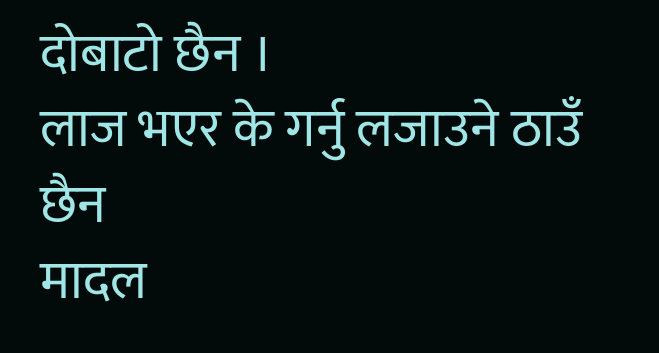दोबाटो छैन ।
लाज भएर के गर्नु लजाउने ठाउँ छैन
मादल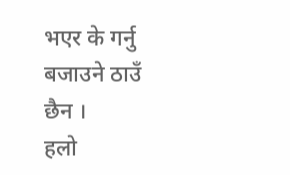भएर के गर्नु बजाउने ठाउँ छैन ।
हलो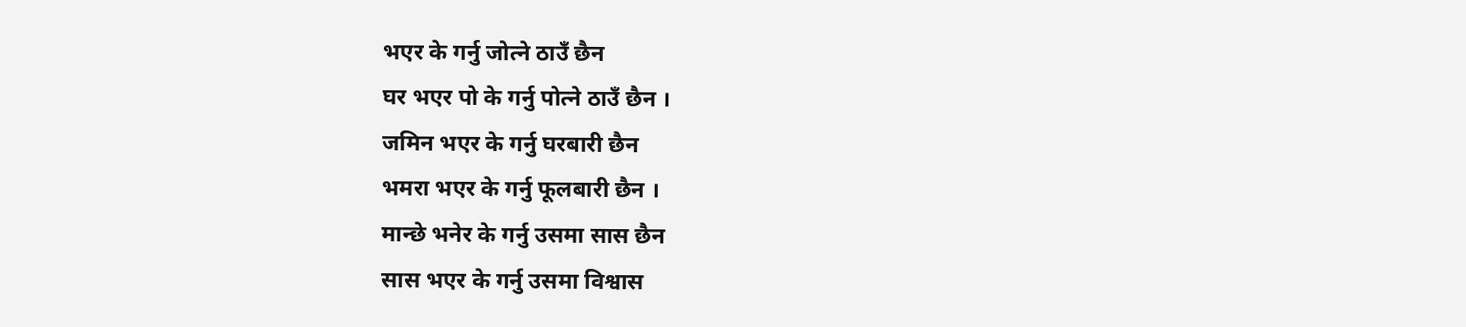भएर के गर्नु जोत्ने ठाउँ छैन
घर भएर पो के गर्नु पोत्ने ठाउँ छैन ।
जमिन भएर के गर्नु घरबारी छैन
भमरा भएर के गर्नु फूलबारी छैन ।
मान्छे भनेर के गर्नु उसमा सास छैन
सास भएर के गर्नु उसमा विश्वास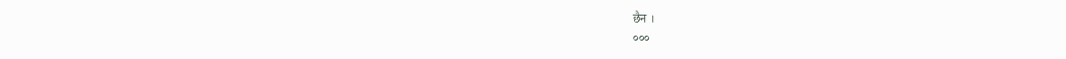छैन ।
०००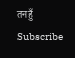तनहुँ
Subscribe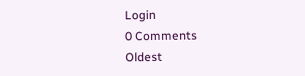Login
0 Comments
Oldest